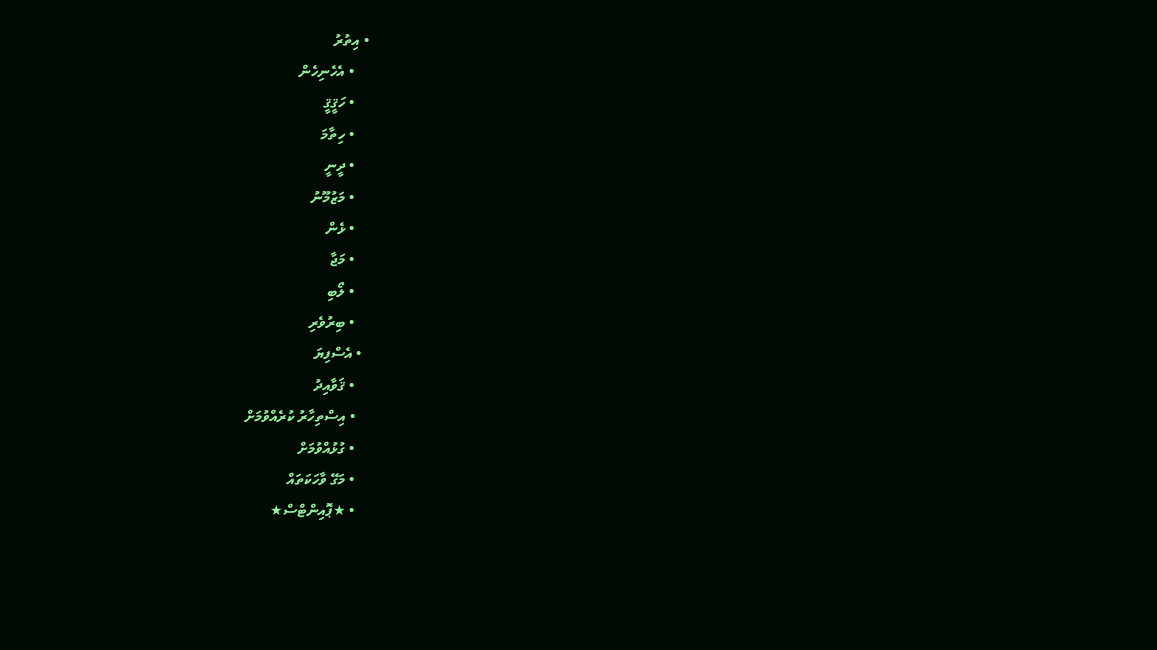• އިތުރު
    • އެހެނިހެން
    • ހަޤީޤީ
    • ހިތާމަ
    • ދީނީ
    • މަޒުމޫނު
    • ޅެން
    • މަޖާ
    • ލޯބި
    • ބިރުވެރި
  • އެސްފިޔަ
    • ޤަވާއިދު
    • އިސްތިހާރު ކުރެއްވުމަށް
    • ގުޅުއްވުމަށް
    • މަގޭ ވާހަކަތައް
    • ★ޕޮއިންޓްސް★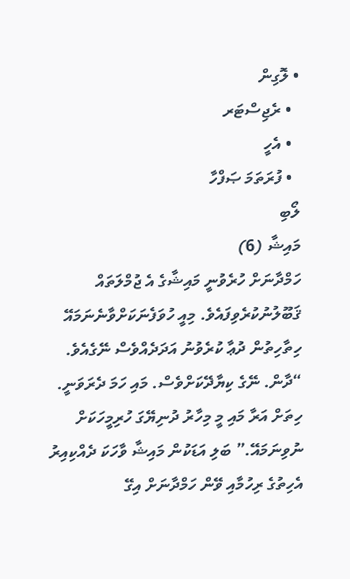• ލޮގިން
  • ރެޖިސްޓަރ
  • އެހީ
  • ފުރަތަމަ ޞަފްހާ
ލޯބި
މައިޝާ (6)
ހަމްދާނަށް ހުރެވުނީ މައިޝާގެ އެ ޖުމްލަތައް ޤަބޫލުނުކުރެވިފައެވެ. މިއީ ހުވަފެނަކަށްވާނެނަމައޭ ހިތާހިތުން ދުޢާ ކުރެވުނު އަދަދެއްވެސް ނޭގެއެވެ. “ދާން. ނޭގެ ކިޔާދޭކަށްވެސް. މައި ހަމަ ދެރަވަނީ. ހިތަށް އަރާ މައި މީ މިހާރު ދުނިޔޭގަ ހުރިމީހަކަށް ނުވިނަމައޭ.” ބަލި އަޑަކުން މައިޝާ ވާހަކަ ދެއްކިއިރު އެހިތުގެ ރިހުމާއި ވޭން ހަމްދާނަށް އިގޭ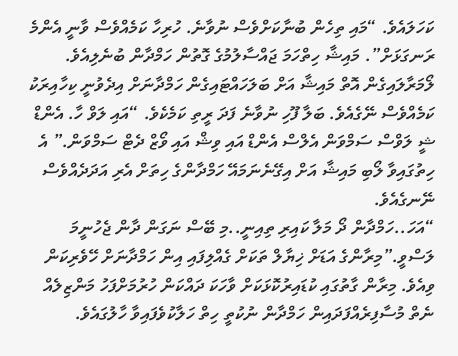ކަހަލައެވެ. “މައި ތިހެން ބުނާކަށްވެސް ނުވާނެ. ހުރިހާ ކަމެއްވެސް ވާނީ އެންމެ ރަނގަޅަށް”. މައިޝާ ހިތްހަމަ ޖައްސާލުމުގެ ގޮތުން ހަމްދާން ބުނެލިއެވެ. ލޯމަރާލައިގެން އޮތް މައިޝާ އަށް ބަލަހައްޓައިގެން ހަމްދާނަށް އިދެވުނީ ކިހާއިރަކު ކަމެއްވެސް ނޭގެއެވެ. ބަލާ ފޫހި ނުވާނެ ފަދަ ރީތި ކަމެކެވެ. “އައި ލަވް ހާ. އެންޑް ޝީ ލަވްސް ސަމްވަން އެލްސް އެންޑް އައި ވިޝް އައި ވޯޒް ދެޓް ސަމްވަން.” އެ ހިތުގައިވާ ލޯބި މައިޝާ އަށް އިގޭނެނަމައޭ ހަމްދާންގެ ހިތަށް އެރި އަދަދެއްވެސް ނޭނގެއެވެ.
“އަހަ..ހަމްދާން ދޯ މަލާ ކައިރި ތިއިނީ..މި ބޭސް ނަގަން ދާން ޖެހުނީމަ ލަސްވީ.”މިރާންގެ އަޑަށް ޚިޔާލް ތަކަށް ގެއްލިފައި އިން ހަމްދާނަށް ހޭވެރިކަން ވިއެވެ. މިރާން ގާތުގައި ކުޑައިރުކޮޅަކަށް ވާހަކަ ދައްކަން ހުރުމަށްފަހު މަންޒިލެއް ނެތް މުސާފިރެއްފަދައިން ހަމްދާން ނުކުތީ ހިތް ހަލާކުވެފައިވާ ހާލުގައެވެ.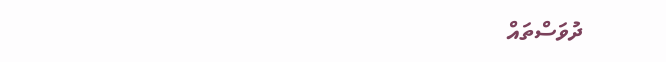ދުވަސްތައް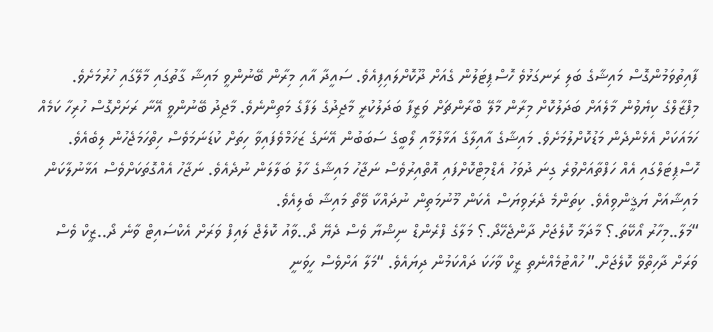ފާއިތުވަމުންގޮސް މައިޝާގެ ބަލި ރަނގަޅުވެ ހޮސްޕިޓަލުން ގެއަށް ދޫކޮށްލައިފިއެވެ. ސައީދާ އާއި މިރާން ބޭނުންވީ މައިޝާ ގާތުގައި މާލޭގައި ހުރުމަށެވެ. މިފްޒާލްގެ ކިޔެވުން މާލެއަށް ބަދަލުކޮށް މިރާން މާލޭ ބްރާންޗަށް ވަޒީފާ ބަދަލުކުރީ މާޖިދުގެ ލަފާގެ މަތިންނެވެ. މާޖިދު ބޭނުންވީ އޭނާ ރަށަށްގޮސް ހުރިހާ ކަމެއް ހަމައަކަށް އެޅެންދެން މަޑުކޮށްލުމަށެވެ. މައިޝާގެ އާއިލާގެ އަޅާލުމާއި ލޯބީގެ ސަބަބުން އޭނަގެ ޒަޚަމްވެފައިވާ ހިތަށް ކުޑަނަމަވެސް ހިތްހަމަޖެހުން ލިބެއެވެ. ހޮސްޕިޓަލްގައި އެއް ހަފްތާއަށްވުރެ ގިނަ ދުވަހު އެޑްމިޓްކޮށްފައި އޮތްއިރުވެސް ނަޖާހު މައިޝާގެ ހާލު ބަލާލަން ނުދެއެވެ. ނަޖާހު އެއްގޮތަކަށްވެސް އަޅާނުލާކަން މައިޝާއަށް ޔަޤީންވިއެވެ. ކިތަންމެ ދެރަވިޔަސް އެކަން މޫނުމަތިން ނުދައްކާ ވޭތޯ މައިޝާ ބެލިއެވެ.
“މަލާ..މިހާރު އޯކޭތަ.؟ މާދަމާ ކޮލެޖަށް ދާންޖެހޭދޯ.؟ މަލާގެ ފްރެންޑް ނިޝްޔާ ވެސް ދެޔޭ ދޯ..ވާއު ކޮލެޖް ލައިފް ވަރަށް އެކްސައިޓް ވާނެ ދޯ..ޒީކް ވެސް ވަރަށް ދާހިތްވޭ ކޮލެޖަށް.” ހުއްޓުމެއްނެތި ޒީކް ވާހަކަ ދައްކަމުން ދިޔައެވެ. “މަލާ އަށްވެސް ހީވަނީ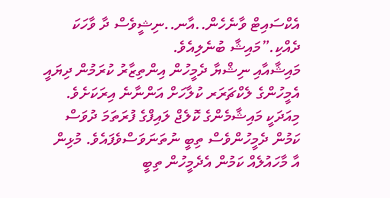އެކްސައިޓް ވާނެހެން..އާނ..ނިޝީވެސް ދާ ވާހަކަ ދެއްކި.”މައިޝާ ބުނެލިއެވެ.
މައިޝާއާއި ނިޝްޔާ ދެމީހުން އިންތިޒާރު ކުރަމުން ދިޔައީ އެމީހުންގެ ލެކްޗަރަރ ކުލާހަށް އަންނާނެ އިރަކަށެވެ. މިއަދަކީ މައިޝާމެންގެ ކޮލެޖް ލައިފްގެ ފުރަތަމަ ދުވަސް ކަމުން ދެމީހުންވެސް ތިބީ ނުތަނަވަސްވެފައެވެ. މުޅިން އާ މާހައުލެއް ކަމުން އެދެމީހުން ތިބީ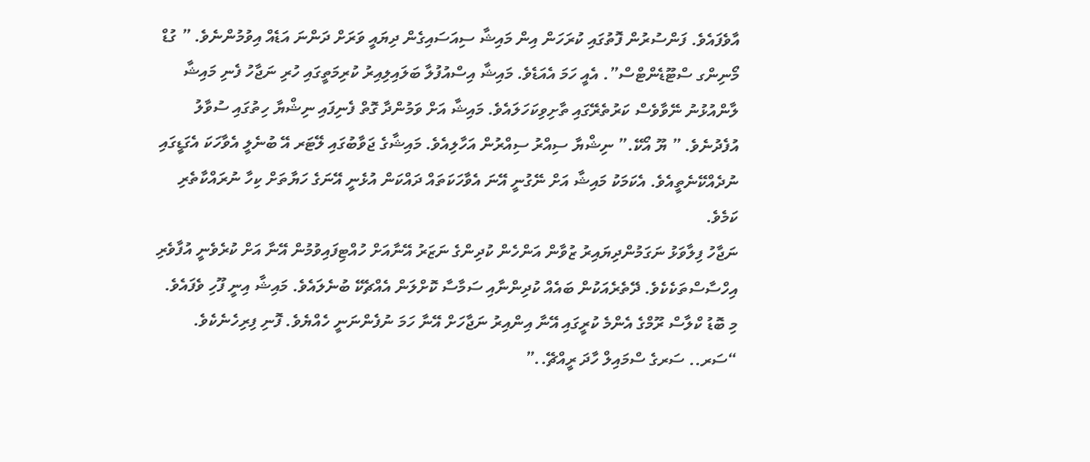އާވެފައެވެ. ފަންސުރުން ފޮތުގައި ކުރަހަން އިން މައިޝާ ސިއަސައިގެން ދިޔައީ ވަރަށް ދަންނަ އަޑެއް އިވުމުންނެވެ. ” ގުޑް މޯނިންގ ސްޓޫޑެންޓްސް”. އެއީ ހަމަ އެއަޑެވެ. މައިޝާ އިސްއުފުލާ ބަލައިލިއިރު ކުރިމަތީގައި ހުރި ނަޖާހު ފެނި މައިޝާ ލާންއުޅުނު ނޭވާވެސް ކަރުތެރޭގައި ތާށިވިކަހަލައެވެ. މައިޝާ އަށް ވަމުންދާ ގޮތް ފެނިފައި ނިޝްޔާ ހިތުގައި ސުވާލު އުފެދުނެވެ. ” ޔޫ އޯކޭ.” ނިޝްޔާ ސިއްރު ސިއްރުން އަހާލިއެވެ. މައިޝާގެ ޖަވާބުގައި ލޭޓަރ އޭ ބުނެލީ އެވާހަކަ އެގަޑީގައި ނުދެއްކޭނެތީއެވެ. އެކަމަކު މައިޝާ އަށް ނޭގުނީ އޭނަ އެވާހަކަތައް ދައްކަން އުޅެނީ އޭނަގެ ހަޔާތަށް ކިހާ ނުރައްކާތެރި ކަމެވެ.
ނަޖާހު ފިލާވަޅު ނަގަމުންދިޔައިރު ޒުވާން އަންހެން ކުދިންގެ ނަޒަރު އޭނާއަށް ހުއްޓިފައިވުމުން އޭނާ އަށް ކުރެވެނީ އުފާވެރި އިހްސާސްތަކެކެވެ. ދޭތެރެއަކުން ބައެއް ކުދިންނާއި ސަމާސާ ކޮށްލަން އެއްޗެކޭ ބުނެލައެވެ. މައިޝާ އިނީ ފޫހި ވެފައެވެ. މި ބޮޑު ކްލާސް ރޫމްގެ އެންމެ ކުރީގައި އޭނާ އިންއިރު ނަޖާހަށް އޭނާ ހަމަ ނުފެންނަނީ ހެއްޔެވެ. ފޮނި ފިރިހެނެކެވެ. “ސަރ.. ސަރގެ ސްމައިލް ހާދަ ރީއްޗޭ..”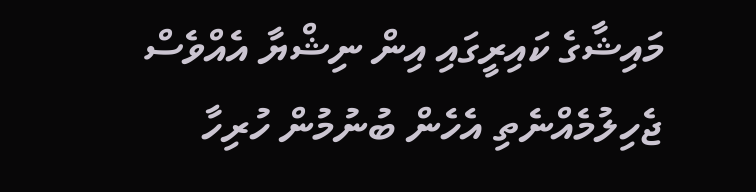މައިޝާގެ ކައިރީގައި އިން ނިޝްޔާ އެއްވެސް ޖެހިލުމެއްނެތި އެހެން ބުނުމުން ހުރިހާ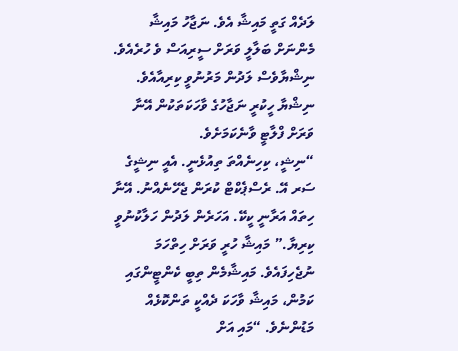ލަދެއް ގަތީ މައިޝާ އެވެ. ނަޖާހު މައިޝާ މެންނަށް ބަލާލީ ވަރަށް ސީރިއަސް ވެ ހުރެއެވެ. ނިޝްޔާވެސް ލަދުން މަރުނުވީ ކިރިއާއެވެ. ނިޝްޔާ ހީކުރީ ނަޖާހުގެ ވާހަކަތަކުން އޭނާ ވަރަށް ފްލާޓީ ވާނެކަމަށެވެ.
“ނިޝީ، ކިހިނެއްތަ ތިއުޅެނީ. އެއީ ނިޝީގެ ސަރ އޭ. ރެސްޕެކްޓް ކުރަން ޖެހޭނެއްނު. އޭނާ ހިތައް އަރާނީ ކީކޭ. އަހަރެން ލަދުން ހަލާކުނުވީ ކިރިޔާ.” މައިޝާ ހުރީ ވަރަށް ހިތްހަމަ ނުޖެހިފައެވެ. މައިޝާމެން ތިބީ ކެންޓީންގައި ކަމުން، މައިޝާ ވާހަކަ ދެއްކީ ތަންކޮޅެއް މަޑުންނެވެ. “މައި އަށް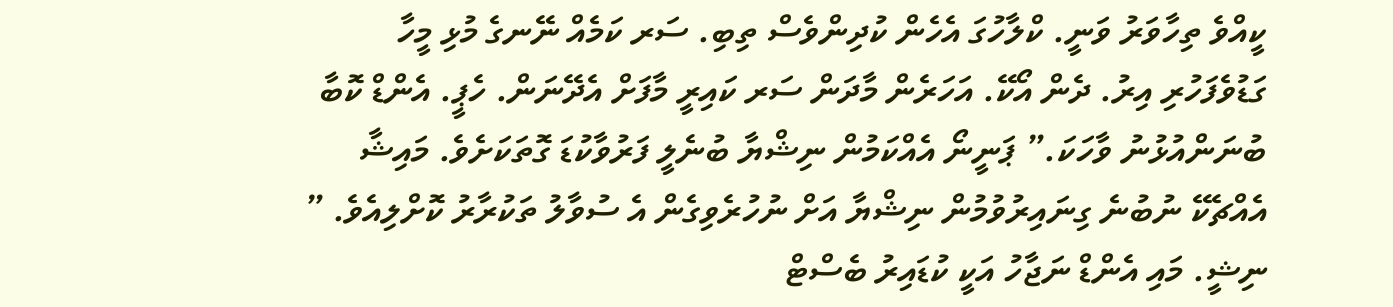ކީއްވެ ތިހާވަރު ވަނީ. ކްލާހުގަ އެހެން ކުދިންވެސް ތިބި. ސަރ ކަމެއް ނޭނގެ މުޅި މީހާ ގަޑުވެފަހުރި އިރު. ދެން އޯކޭ. އަހަރެން މާދަން ސަރ ކައިރީ މާފަށް އެދޭނަން. ހެޕީ. އެންޑް ކޮބާ ބުނަންއުޅުނު ވާހަކަ.” ޕަނީނޯ އެއްކަމުން ނިޝްޔާ ބުނެލީ ފަރުވާކުޑަ ގޮތަކަށެވެ. މައިޝާ އެއްޗެކޭ ނުބުނެ ގިނައިރުވުމުން ނިޝްޔާ އަށް ނުހުރެވިގެން އެ ސުވާލު ތަކުރާރު ކޮށްލިއެވެ. ” ނިޝީ. މައި އެންޑް ނަޖާހު އަކީ ކުޑައިރު ބެސްޓް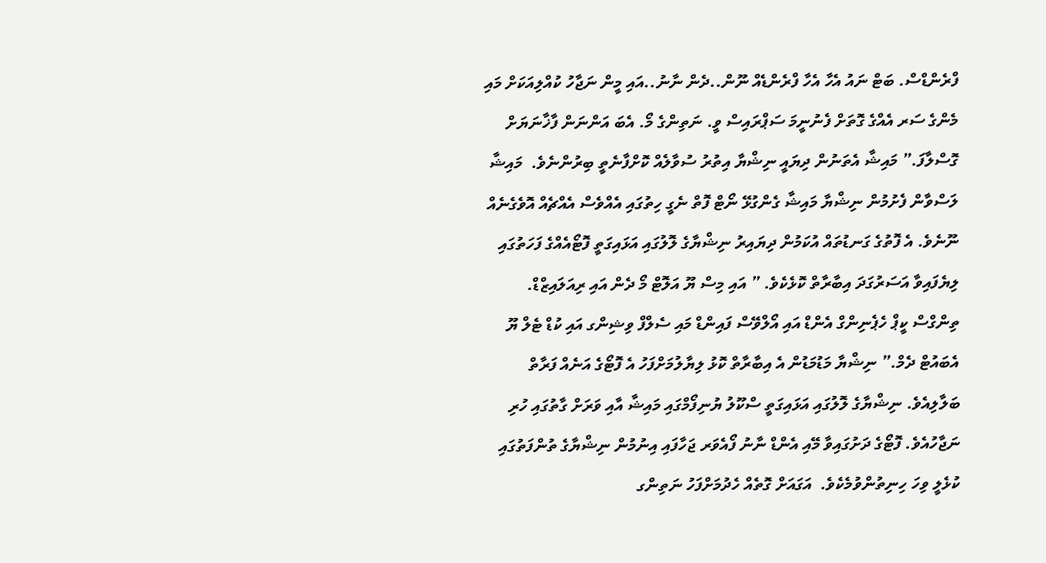ފްރެންޑްސް. ބަޓް ނައު އެހާ އެހާ ފްރެންޑެއް ނޫން..ދެން ނާނު..އައި މީން ނަޖާހު ކުއްލިއަކަށް މައި މެންގެ ސަރ އެއްގެ ގޮތަށް ފެނުނީމަ ސަޕްރައިސް ވީ. ނަތިންގެ މޯ. އެބަ އަންނަން ފާޚާނަޔަށް ގޮސްލާފަ.” މައިޝާ އެތަނުން ދިޔައީ ނިޝްޔާ އިތުރު ސުވާލެއް ކޮށްފާނެތީ ބިރުންނެވެ.  މައިޝާ ލަސްވާން ފެށުމުން ނިޝްޔާ މައިޝާ ގެންގުޅޭ ނޯޓް ފޮތް ނެގީ ހިތުގައި އެއްވެސް އެއްޗެއް އޮވެގެނެއް ނޫނެވެ. އެ ފޮތުގެ ގަނޑުތައް އުކަމުން ދިޔައިރު ނިޝްޔާގެ ލޮލުގައި އަޅައިގަތީ ފޮޓޯއެއްގެ ފަހަތުގައި ލިޔެފައިވާ އަސަރުގަދަ އިބާރާތް ކޮޅެކެވެ. ” އައި މިސް ޔޫ އަލޮޓް މޯ ދެން އައި ރިއަލައިޒްޑް. ތިންގްސް ކީޕް ހެޕެނިންގް އެންޑް އައި އޯލްވޭސް ފައިންޑް މައި ސެލްފް ވިޝިންގ އައި ކުޑް ޓެލް ޔޫ އެބައުޓް ދެމް.” ނިޝްޔާ މަޑުމަޑުން އެ އިބާރާތް ކޮޅު ލިޔާލުމަށްފަހު އެ ފޮޓޯގެ އަނެއް ފަރާތް ބަލާލިއެވެ. ނިޝްޔާގެ ލޮލުގައި އަޅައިގަތީ ސްކޫލު ޔުނިފޯމްގައި މައިޝާ އާއި ވަރަށް ގާތުގައި ހުރި ނަޖާހުއެވެ. ފޮޓޯގެ ދަށުގައިވާ މޭއި އެންޑް ނާނު ފޯއެވަރ ޖަހާފައި އިނުމުން ނިޝްޔާގެ ތުންފަތުގައި ކުޅެލީ ވިހަ ހިނިތުންވުމެކެވެ.  އަގައަށް ގޮތެއް ހެދުމަށްފަހު ނަތިންގ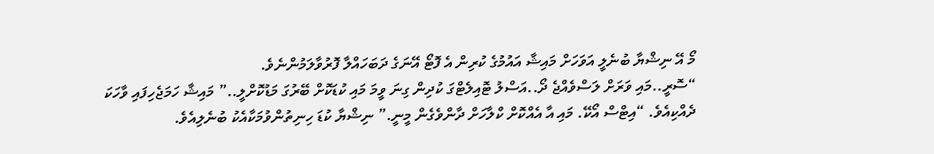މޯ އޭ ނިޝްޔާ ބުނެލީ އަވަހަށް މައިޝާ އައުމުގެ ކުރިން އެ ފޮޓޯ އޭނަގެ ދަބަހައްލާ ފޮރުވާލަމުންނެވެ.
“ސޮރީ..މައި ވަރަށް ލަސްވެއްޖެ ދޯ..އަސްލު ޓޮއިލެޓްގަ ކުދިން ގިނަ ވީމަ މައި ކުޑަކޮށް ބޭރުގަ މަޑުކޮށްލީ..” މައިޝާ ހަމަޖެހިފައި ވާހަކަ ދެއްކިއެވެ. “އިޓްސް އޯކޭ. މައި އާ އެއްކޮށް ކްލާހަށް ދާންވެގެން މީނީ.” ނިޝްޔާ ކުޑަ ހިނިތުންވުމަކާއެކު ބުނެލިއެވެ.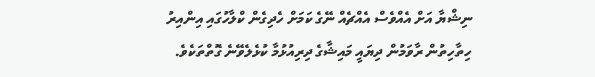ނިޝްޔާ އަށް އެއްވެސް އެއްޗެއް ނޭގެ ކަމަށް ހެދިގެން ކްލާހުގައި އިންއިރު ހިތާހިތުން ރާވަމުން ދިޔައީ މައިޝާގެ ދިރިއުޅުމާ ކުޅެލެވޭނެ ގޮތްތަކެވެ.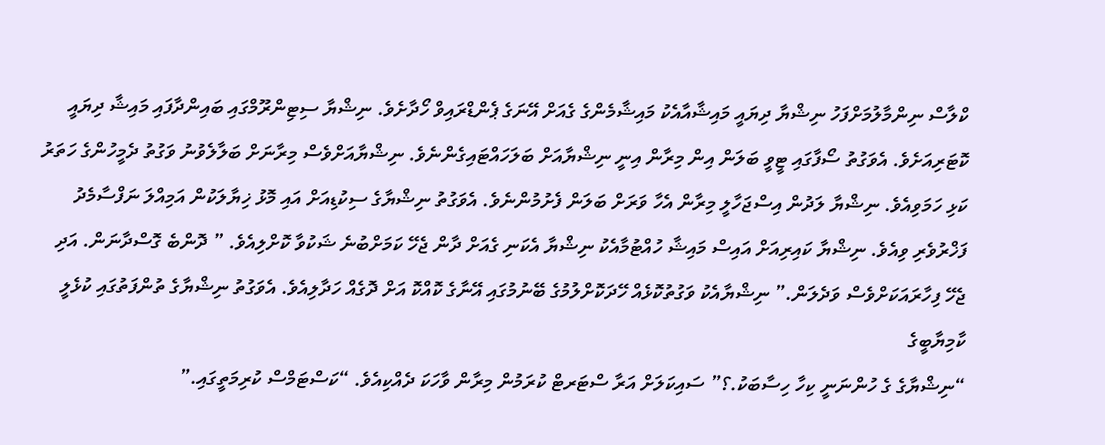ކްލާސް ނިންމާލުމަށްފަހު ނިޝްޔާ ދިޔައީ މައިޝާއާއެކު މައިޝާމެންގެ ގެއަށް އޭނަގެ ޕެންޑްރައިވް ހޯދާށެވެ. ނިޝްޔާ ސިޓިންރޫމްގައި ބައިންދާފައި މައިޝާ ދިޔައީ ކޮޓަރިއަށެވެ. އެވަގުތު ސޯފާގައި ޓީވީ ބަލަން އިން މިރާން އިނީ ނިޝްޔާއަށް ބަލަހައްޓައިގެންނެވެ. ނިޝްޔާއަށްވެސް މިރާނަށް ބަލާލެވުނު ވަގުތު ދެމީހުންގެ ހަތަރު ކަޅި ހަމަވިއެވެ. ނިޝްޔާ ލަދުން އިސްޖަހާލީ މިރާން އެހާ ވަރަށް ބަލަން ފެށުމުންނެވެ. އެވަގުތު ނިޝްޔާގެ ސިކުޑިއަށް އައި މޮޅު ޚިޔާލަކުން އަމިއްލަ ނަފްސާމެދު ފަޚްރުވެރި ވިއެވެ. ނިޝްޔާ ކައިރިއަށް އައިސް މައިޝާ ހުއްޓުމާއެކު ނިޝްޔާ އެކަނި ގެއަށް ދާން ޖެހޭ ކަމަށްބުނެ ޝަކުވާ ކޮށްލިއެވެ. ” ދޮންބެ ގޮސްދާނަން. އަދި ޖެހޭ ފިހާރައަކަށްވެސް ވަދެލަން.” ނިޝްޔާއެކު ވަގުތުކޮޅެއް ހޭދަކޮށްލުމުގެ ބޭނުމުގައި އޭނާގެ ކޮއްކޮ އަށް ދޮގެއް ހަދާލިއެވެ. އެވަގުތު ނިޝްޔާގެ ތުންފަތުގައި ކުޅެލީ ކާމިޔާބީގެ
“ނިޝްޔާގެ ގެ ހުންނަނީ ކިހާ ހިސާބަކު.؟” ސައިކަލަށް އަރާ ސްޓަރޓް ކުރަމުން މިރާން ވާހަކަ ދެއްކިއެވެ. “ކަސްޓަމްސް ކުރިމަތީގައި.”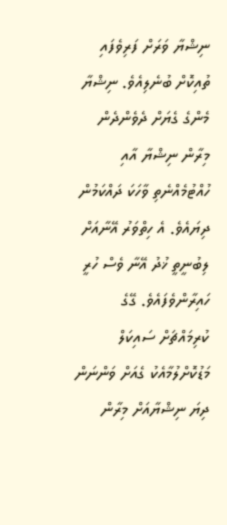ނިޝްޔާ ވަރަށް ފަރިވެފައި ތުއިކޮށް ބުނެލިއެވެ. ނިޝްޔާ މެންގެ ގެޔަށް ދެވެންދެން މިރާން ނިޝްޔާ އާއި ހުއްޓުމެއްނެތި ވާހަކަ ދައްކަމުން ދިޔައެވެ. އެ ހިތްވަރު އޭނާއަށް ލިބުނީތީ ޚުދު އޭނާ ވެސް ހުރީ ހައިރާންވެފައެވެ. ގޭގެ ކުރިމައްޗަށް ސައިކަލް މަޑުކޮށްލުމާއެކު ގެއަށް ވަންނަން ދިޔަ ނިޝްޔާއަށް މިރާން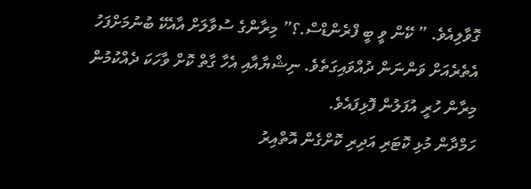ގޮވާލިއެވެ. ” ކޭން ވީ ބީ ފްރެންޑްސް.؟” މިރާންގެ ސުވާލަށް އާއެކޭ ބުނުމަށްފަހު އެތެރެއަށް ވަންނަން ދުއްވައިގަތެވެ. ނިޝްޔާއާއި އެހާ ގާތް ކޮށް ވާހަކަ ދެއްކުމުން މިރާން ހުރީ އުފަލުން ފޮޅިފައެވެ.
ހަމްދާން މުޅި ކޮޓަރި އަދިރި ކޮށްގެން އޮތްއިރު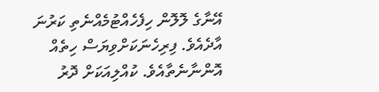އޭނާގެ ލޮލޮން ހިފެހެއްޓުމެއްނެތި ކަރުނަ އާދެއެވެ. ފިރިހެނަކަށްވިޔަސް ހިތެއް އޮންނާނެތާއެވެ. ކުއްލިއަކަށް ދޮރު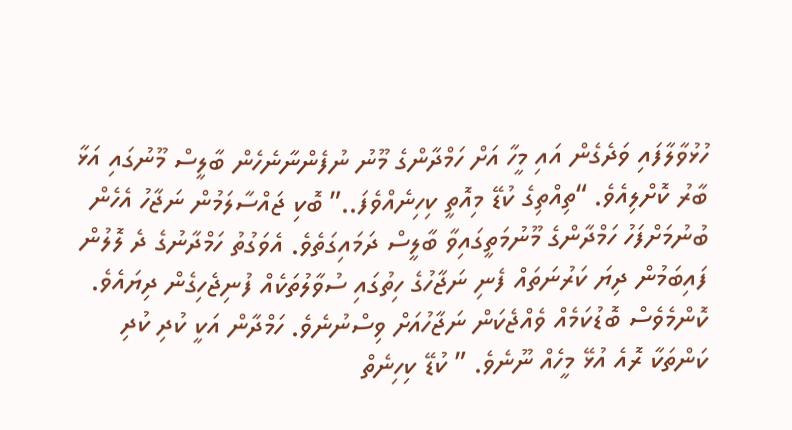ހުޅުވާލާފައި ވަދެގެން އައި މީހާ އަށް ހަމްދާންގެ މޫނު ނުފެންނާނެހެން ބާލީސް މޫނުގައި އަޅާ ބާރު ކޮށްލިއެވެ. “ތިއްތިގެ ކުޑޭ މިއޮތީ ކިހިނެއްވެފަ..” ބޮކި ޖައްސާލަމުން ނަޖާހު އެހެން ބުނުމަށްފަހު ހަމްދާންގެ މޫނުމަތީގައިވާ ބާލީސް ދަމައިގަތެވެ. އެވަގުތު ހަމްދާނުގެ ދެ ލޮލުން ފައިބަމުން ދިޔަ ކަރުނަތައް ފެނި ނަޖާހުގެ ހިތުގައި ސުވާލުތަކެއް ފުނިޖެހިގެން ދިޔައެވެ. ކޮންމެވެސް ބޮޑުކަމެއް ވެއްޖެކަން ނަޖާހުއަށް ވިސްނުނެވެ. ހަމްދާން އަކީ ކުދި ކުދި ކަންތަކާ ރޮއެ އުޅޭ މީހެއް ނޫނެވެ. ” ކުޑޭ ކިހިނެތް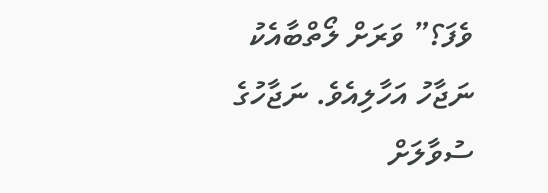ވެފަ؟” ވަރަށް ލޯތްބާއެކު ނަޖާހު އަހާލިއެވެ. ނަޖާހުގެ ސުވާލަށް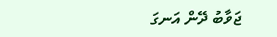ޖަވާބު ދޭން އަނގަ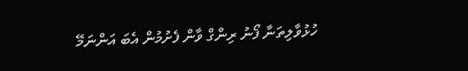ހުޅުވާލިތަނާ ފޯނު ރިންގް ވާން ފެށުމުން އެބަ އަންނަމޭ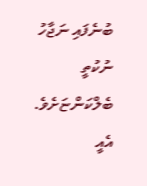ބުނެފައި ނަޖާހު ނުކުތީ ބެލްކަންޏަށެވެ.
އެއީ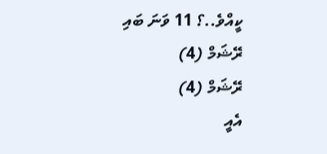ކީއްވެ..؟ 11 ވަނަ ބައި
ރޭޝަމް (4)
ރޭޝަމް (4)
އެއީ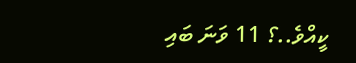ކީއްވެ..؟ 11 ވަނަ ބައި